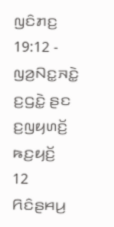ꤜꤢꤨꤊꤢ꤬ 19:12 - ꤜꤤ꤬ꤡꤢ꤭ꤏꤢꤧ꤭ ꤢ꤬ꤞꤢꤧ꤭ ꤔꤢ ꤢ꤬ꤜꤟꤛꤢꤩ꤬ ꤒꤢ꤬ꤟꤢꤩ꤬
12 ꤖꤢꤨꤔꤌꤣ꤬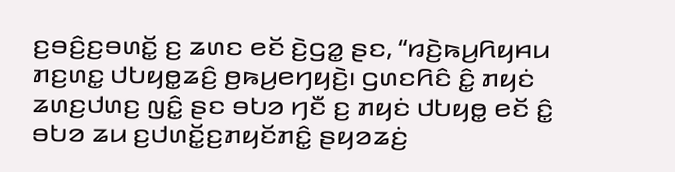ꤢ꤬ꤋꤢꤨ꤬ꤢ꤬ꤋꤛꤢꤩ꤭ ꤢ꤬ ꤘꤛꤢ ꤕꤢꤩ ꤢꤧ꤬ꤞꤤ꤭ ꤔꤢ, “ꤙꤢꤧ꤬ꤒꤣ꤬ꤖꤟꤌꤣ ꤊꤢ꤬ꤛꤢ꤭ ꤓꤝꤟꤥ꤭ꤘꤢꤨ꤬ ꤥ꤬ꤒꤣ꤬ꤕꤚꤟꤢꤧ꤬꤯ ꤞꤛꤢꤖꤢꤨ ꤢꤨ꤭ ꤊꤟꤢꤦ ꤘꤛꤢ꤬ꤓꤛꤢ꤬ ꤜꤢꤨ꤭ ꤔꤢ ꤋꤝꤤ ꤚꤢꤪ ꤢ꤬ ꤊꤟꤢꤦ ꤓꤝꤟꤥ꤭ ꤕꤢꤩ ꤢꤨ꤭ ꤋꤝꤤ ꤘꤣ ꤢ꤬ꤓꤛꤢꤩ꤭ꤢ꤬ꤊꤟꤢꤩꤊꤢꤨ꤭ ꤔꤟꤤꤘꤢꤦ꤬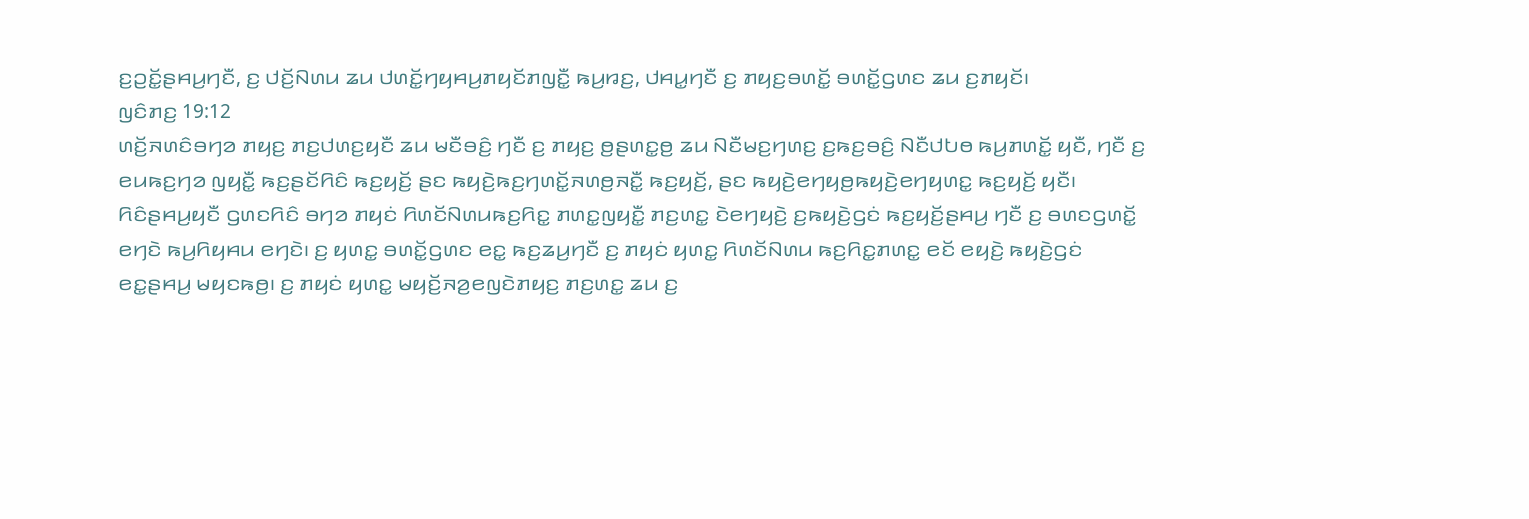ꤢ꤬ꤑꤢꤩ꤭ꤔꤌꤣ꤬ꤚꤢꤪ, ꤢ꤬ ꤓꤢꤩ꤬ꤡꤛꤣ ꤘꤣ ꤓꤛꤢꤩ꤭ꤚꤟꤌꤣ꤬ꤊꤟꤢꤩꤊꤜꤢꤪ꤭ ꤒꤣ꤬ꤙꤢ꤬, ꤓꤌꤣ꤭ꤚꤢꤪ ꤢ꤬ ꤊꤟꤢ꤬ꤋꤛꤢꤩ꤭ ꤋꤛꤢꤩ꤭ꤞꤛꤢ ꤘꤣ ꤢ꤬ꤊꤟꤢꤩ꤯
ꤜꤢꤨꤊꤢ꤬ 19:12
ꤛꤢꤩ꤬ꤏꤛꤢꤨꤋꤚꤤ ꤊꤟꤢ꤬ ꤊꤢ꤬ꤓꤛꤢ꤬ꤟꤢꤪ ꤘꤣ ꤗꤢꤪꤋꤢꤨ꤬ ꤚꤢꤪ ꤢ꤬ ꤊꤟꤢ꤬ ꤥ꤬ꤔꤛꤢ꤭ꤥ꤬ ꤘꤣ ꤡꤢꤪꤗꤢ꤬ꤚꤛꤢ꤬ ꤢ꤬ꤒꤢ꤬ꤋꤢꤨ꤬ ꤡꤢꤪꤓꤝꤥ ꤒꤣ꤬ꤊꤛꤢꤩ꤭ ꤟꤢꤪ, ꤚꤢꤪ ꤢ꤬ ꤕꤣꤒꤢ꤬ꤚꤤ ꤜꤟꤢꤪ꤭ ꤒꤢ꤬ꤔꤢꤩꤖꤢꤨ ꤒꤢ꤬ꤟꤢꤩ꤬ ꤔꤢ ꤒꤟꤢꤧ꤬ꤒꤢ꤬ꤚꤛꤢꤩ꤭ꤏꤛꤥ꤬ꤏꤢꤪ꤭ ꤒꤢ꤬ꤟꤢꤩ꤬, ꤔꤢ ꤒꤟꤢꤧ꤬ꤕꤚꤟꤥ꤬ꤒꤟꤢꤧ꤬ꤕꤚꤟꤛꤢ꤭ ꤒꤢ꤬ꤟꤢꤩ꤬ ꤟꤢꤪ꤯
ꤖꤢꤨꤔꤌꤣ꤬ꤟꤢꤪ ꤞꤛꤢꤖꤢꤨ ꤋꤚꤤ ꤊꤟꤢꤦ ꤖꤛꤢꤩꤡꤛꤣꤒꤢ꤬ꤖꤢ꤭ ꤊꤛꤢ꤭ꤜꤟꤢꤪ꤭ ꤊꤢ꤬ꤛꤢ꤭ ꤢꤧꤕꤚꤟꤢꤧ꤬ ꤢ꤬ꤒꤟꤢꤧ꤬ꤞꤢꤦ ꤒꤢ꤬ꤟꤢꤩ꤬ꤔꤌꤣ꤬ ꤚꤢꤪ ꤢ꤬ ꤋꤛꤢꤞꤛꤢꤩ꤭ ꤕꤚꤢꤧ ꤒꤣ꤬ꤖꤟꤌꤣ ꤕꤚꤢꤧ꤯ ꤢ꤬ ꤟꤛꤢ꤭ ꤋꤛꤢꤩ꤭ꤞꤛꤢ ꤕꤢ꤭ ꤒꤢ꤬ꤘꤣ꤬ꤚꤢꤪ ꤢ꤬ ꤊꤟꤢꤦ ꤟꤛꤢ꤭ ꤖꤛꤢꤩꤡꤛꤣ ꤒꤢ꤬ꤖꤢ꤭ꤊꤛꤢ꤭ ꤕꤢꤩ ꤕꤟꤢꤧ꤬ ꤒꤟꤢꤧ꤬ꤞꤢꤦ ꤕꤢ꤭ꤔꤌꤣ꤬ ꤗꤟꤢꤒꤥ꤬꤯ ꤢ꤬ ꤊꤟꤢꤦ ꤟꤛꤢ꤭ ꤗꤟꤢꤩ꤬ꤏꤤ꤬ꤕꤜꤢꤧꤊꤟꤢ꤬ ꤊꤢ꤬ꤛꤢ꤭ ꤘꤣ ꤢ꤬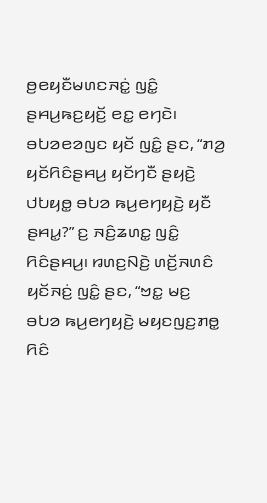ꤥ꤬ꤕꤟꤢꤪꤗꤛꤢꤏꤢꤦ꤭ ꤜꤢꤨ꤭ ꤔꤌꤣ꤬ꤒꤢ꤬ꤟꤢꤩ꤬ ꤕꤢ꤭ ꤕꤚꤢꤧ꤯
ꤋꤝꤤꤕꤤꤜꤢ ꤟꤢꤩ ꤜꤢꤨ꤭ ꤔꤢ, “ꤊꤤ꤬ ꤟꤢꤩꤖꤢꤨꤔꤌꤣ꤬ ꤟꤢꤩꤚꤢꤪ ꤔꤟꤢꤧ꤬ ꤓꤝꤟꤥ꤭ ꤋꤝꤤ ꤒꤣ꤬ꤕꤚꤟꤢꤧ꤬ ꤟꤢꤪ ꤔꤌꤣ꤭?” ꤢ꤬ ꤏꤢꤨ꤬ꤘꤛꤢ꤭ ꤜꤢꤨ꤭ ꤖꤢꤨꤔꤌꤣ꤬꤯ ꤙꤛꤢ꤬ꤡꤢꤧ꤬ ꤛꤢꤩ꤬ꤏꤛꤢꤨ ꤟꤢꤩꤏꤢꤦ꤬ ꤜꤢꤨ꤭ ꤔꤢ, “ꤠꤢ꤭ ꤗꤢ꤬ ꤋꤝꤤ ꤒꤣ꤬ꤕꤚꤟꤢꤧ꤬ ꤗꤟꤢꤜꤢ꤬ꤊꤥ꤭ ꤖꤢꤨ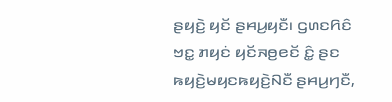ꤔꤟꤢꤧ꤬ ꤟꤢꤩ ꤔꤌꤣ꤬ꤟꤢꤪ꤯ ꤞꤛꤢꤖꤢꤨ ꤠꤢ꤭ ꤊꤟꤢꤦ ꤟꤢꤩꤏꤥ꤬ꤕꤢꤩ ꤢꤨ꤭ ꤔꤢ ꤒꤟꤢꤧ꤬ꤗꤟꤢꤒꤟꤢꤧ꤬ꤡꤢꤪ ꤔꤌꤣ꤬ꤚꤢꤪ,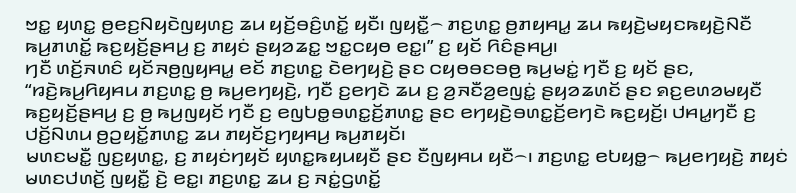ꤠꤢ꤭ ꤟꤛꤢ꤭ ꤥ꤬ꤕꤢ꤬ꤡꤟꤢꤧꤜꤟꤛꤢ꤬ ꤘꤣ ꤟꤢꤩ꤬ꤋꤢꤨ꤬ꤛꤢꤩ꤭ ꤟꤢꤪ꤯ ꤜꤟꤢꤪ꤭꤮ ꤊꤢ꤬ꤛꤢ꤭ ꤥ꤬ꤊꤟꤌꤣ꤭ ꤘꤣ ꤒꤟꤢꤧ꤬ꤗꤟꤢꤒꤟꤢꤧ꤬ꤡꤢꤪ ꤒꤣ꤬ꤊꤛꤢꤩ꤭ ꤒꤢ꤬ꤟꤢꤩ꤬ꤔꤌꤣ꤬ ꤢ꤬ ꤊꤟꤢꤦ ꤔꤟꤤꤘꤢ꤭ ꤠꤢ꤭ꤍꤟꤥ ꤕꤢ꤭꤯” ꤢ꤬ ꤟꤢꤩ ꤖꤢꤨꤔꤌꤣ꤬꤯
ꤚꤢꤪ ꤛꤢꤩ꤬ꤏꤛꤢꤨ ꤟꤢꤩꤏꤥ꤬ꤜꤟꤌꤣ꤭ ꤕꤢꤩ ꤊꤢ꤬ꤛꤢ꤭ ꤢꤧꤕꤚꤟꤢꤧ꤬ ꤔꤢ ꤍꤟꤥꤋꤢꤋꤥ꤬ ꤒꤣ꤬ꤗꤢꤦ꤭ ꤚꤢꤪ ꤢ꤬ ꤟꤢꤩ ꤔꤢ, “ꤙꤢꤧ꤬ꤒꤣ꤬ꤖꤟꤌꤣ ꤊꤢ꤬ꤛꤢ꤭ ꤥ꤬ ꤒꤣ꤬ꤕꤚꤟꤢꤧ꤬, ꤚꤢꤪ ꤢ꤬ꤕꤚꤢꤧ ꤘꤣ ꤢ꤬ ꤤ꤬ꤏꤢꤪꤤ꤬ꤕꤜꤢꤦ꤭ ꤔꤟꤤꤘꤛꤢꤩ ꤔꤢ ꤎꤢ꤬ꤕꤛꤤꤗꤟꤢꤪ ꤒꤢ꤬ꤟꤢꤩ꤬ꤔꤌꤣ꤬ ꤢ꤬ ꤥ꤬ ꤒꤣ꤬ꤜꤟꤢꤩ ꤚꤢꤪ ꤢ꤬ ꤕꤜꤝꤥ꤭ꤋꤛꤢ꤭ꤢꤩ꤬ꤊꤛꤢ꤭ ꤔꤢ ꤕꤚꤟꤢꤧ꤬ꤋꤛꤢ꤭ꤢꤩ꤬ꤕꤚꤢꤧ ꤒꤢ꤬ꤟꤢꤩ꤬꤯ ꤓꤌꤣ꤭ꤚꤢꤪ ꤢ꤬ ꤓꤢꤩ꤬ꤡꤛꤣ ꤥ꤬ꤑꤟꤢꤩ꤭ꤊꤛꤢ꤭ ꤘꤣ ꤊꤟꤢꤩꤢ꤬ꤚꤟꤌꤣ꤬ ꤒꤣ꤬ꤊꤟꤢꤩ꤯
ꤗꤛꤢꤗꤢꤪ꤭ ꤜꤢ꤬ꤟꤛꤢ꤭, ꤢ꤬ ꤊꤟꤢꤦꤚꤟꤢꤩ ꤟꤛꤢ꤭ꤒꤟꤣꤟꤢꤪ ꤔꤢ ꤢꤪꤜꤟꤌꤣ ꤟꤢꤪ꤮꤯ ꤊꤢ꤬ꤛꤢ꤭ ꤕꤝꤟꤥ꤭꤮ ꤒꤣ꤬ꤕꤚꤟꤢꤧ꤬ ꤊꤟꤢꤦ ꤗꤛꤢꤓꤛꤢꤩ꤬ ꤜꤟꤢꤪ꤭ ꤢꤧ꤬ ꤕꤢ꤭꤯ ꤊꤢ꤬ꤛꤢ꤭ ꤘꤣ ꤢ꤬ ꤏꤢꤦ꤭ꤞꤛꤢꤩ꤭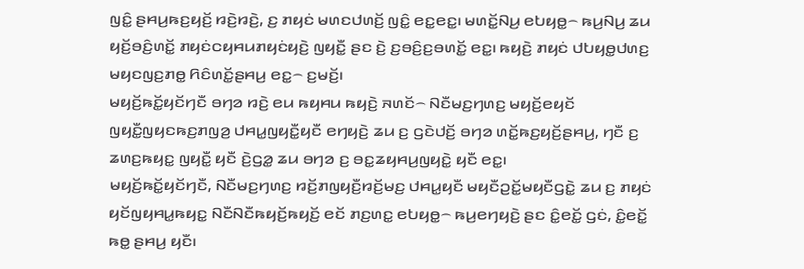ꤜꤢꤨ꤭ ꤔꤌꤣ꤬ꤒꤢ꤬ꤟꤢꤩ꤬ ꤙꤢꤧ꤬ꤙꤢꤧ꤬, ꤢ꤬ ꤊꤟꤢꤦ ꤗꤛꤢꤓꤛꤢꤩ꤬ ꤜꤢꤨ꤭ ꤕꤢ꤭ꤕꤢ꤭꤯ ꤗꤛꤢꤩ꤭ꤡꤣ꤬ ꤕꤝꤟꤥ꤭꤮ ꤒꤣ꤬ꤡꤣ꤬ ꤘꤣ ꤟꤢꤩ꤬ꤋꤢꤨ꤬ꤛꤢꤩ꤭ ꤊꤟꤢꤦꤍꤟꤌꤣꤊꤟꤢꤦꤟꤢꤧ꤬ ꤜꤟꤢꤪ꤭ ꤔꤢ ꤢꤧ꤬ ꤢ꤬ꤋꤢꤨ꤬ꤢ꤬ꤋꤛꤢꤩ꤭ ꤕꤢ꤭꤯ ꤒꤟꤢꤧ꤬ ꤊꤟꤢꤦ ꤓꤝꤟꤥ꤭ꤓꤛꤢ꤬ ꤗꤟꤢꤜꤢ꤬ꤊꤥ꤭ ꤖꤢꤨꤛꤢꤩ꤭ꤔꤌꤣ꤬ ꤕꤢ꤭꤮ ꤢ꤬ꤗꤢꤩ꤬꤯
ꤗꤟꤢꤩ꤬ꤒꤢꤩ꤭ꤟꤢꤩꤚꤢꤪ ꤋꤚꤤ ꤙꤢꤧ꤬ ꤕꤣ ꤒꤟꤌꤣ ꤒꤟꤢꤧ꤬ ꤏꤛꤢꤩ꤮ ꤡꤢꤪꤗꤢ꤬ꤚꤛꤢ꤬ ꤗꤟꤢꤩ꤬ꤕꤟꤢꤩ ꤜꤟꤢꤪ꤭ꤜꤟꤢꤒꤢ꤬ꤊꤜꤤ꤬ ꤓꤌꤣ꤭ꤜꤟꤢꤪ꤭ꤟꤢꤪ ꤕꤚꤟꤢꤧ꤬ ꤘꤣ ꤢ꤬ ꤞꤢꤧꤓꤢꤩ꤬ ꤋꤚꤤ ꤛꤢꤩ꤭ꤒꤢ꤬ꤟꤢꤩ꤬ꤔꤌꤣ꤬, ꤚꤢꤪ ꤢ꤬ ꤘꤛꤢ꤬ꤒꤟꤢ꤭ ꤜꤟꤢꤪ꤭ ꤟꤢꤪ ꤢꤧ꤬ꤞꤤ꤭ ꤘꤣ ꤋꤚꤤ ꤢ꤬ ꤋꤢ꤭ꤘꤟꤌꤣ꤬ꤜꤟꤢꤧ꤭ ꤟꤢꤪ ꤕꤢ꤭꤯
ꤗꤟꤢꤩ꤬ꤒꤢꤩ꤭ꤟꤢꤩꤚꤢꤪ, ꤡꤢꤪꤗꤢ꤬ꤚꤛꤢ꤬ ꤙꤢꤩ꤬ꤊꤜꤟꤢꤪ꤬ꤙꤢꤩ꤬ꤗꤢ꤬ ꤓꤌꤣ꤭ꤟꤢꤪ ꤗꤟꤢꤪꤑꤢꤩ꤭ꤗꤟꤢꤪꤞꤢꤧ꤭ ꤘꤣ ꤢ꤬ ꤊꤟꤢꤦ ꤟꤢꤩꤜꤟꤌꤣ꤭ꤒꤟꤢ꤭ ꤡꤢꤪꤡꤢꤪꤒꤟꤢꤩ꤬ꤒꤟꤢꤩ꤬ ꤕꤢꤩ ꤊꤢ꤬ꤛꤢ꤭ ꤕꤝꤟꤥ꤭꤮ ꤒꤣ꤬ꤕꤚꤟꤢꤧ꤬ ꤔꤢ ꤢꤨ꤭ꤕꤢꤩ꤭ ꤞꤢꤦ, ꤢꤨ꤭ꤕꤢꤩ꤭ ꤒꤥ꤭ ꤔꤌꤣ꤬ ꤟꤢꤪ꤯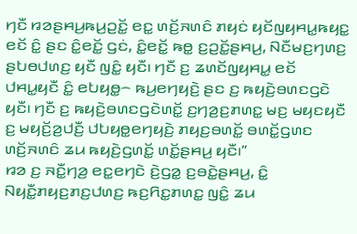ꤚꤢꤪ ꤙꤤꤔꤌꤣ꤬ꤒꤣ꤬ꤑꤢꤩ꤭ ꤕꤢ꤭ ꤛꤢꤩ꤬ꤏꤛꤢꤨ ꤊꤟꤢꤦ ꤟꤢꤩꤜꤟꤌꤣ꤭ꤒꤟꤢ꤭ ꤕꤢꤩ ꤢꤨ꤭ ꤔꤢ ꤢꤨ꤭ꤕꤢꤩ꤭ ꤞꤢꤦ, ꤢꤨ꤭ꤕꤢꤩ꤭ ꤒꤥ꤭ ꤢ꤬ꤑꤢꤩ꤭ꤔꤌꤣ꤬, ꤡꤢꤪꤗꤢ꤬ꤚꤛꤢ꤬ ꤔꤝꤥꤓꤛꤢ꤬ ꤟꤢꤪ ꤜꤢꤨ꤭ ꤟꤢꤪ꤯ ꤚꤢꤪ ꤢ꤬ ꤘꤛꤢꤩꤜꤟꤌꤣ꤭ ꤕꤢꤩ ꤓꤌꤣ꤭ꤟꤢꤪ ꤢꤨ꤭ ꤕꤝꤟꤥ꤭꤮ ꤒꤣ꤬ꤕꤚꤟꤢꤧ꤬ ꤔꤢ ꤢ꤬ ꤒꤟꤢꤧ꤬ꤋꤛꤢꤞꤢꤧ ꤟꤢꤪ꤯ ꤚꤢꤪ ꤢ꤬ ꤒꤟꤢꤧ꤬ꤋꤛꤢꤞꤢꤧꤛꤢꤩ꤭ ꤢ꤬ꤚꤤ꤬ꤢ꤬ꤊꤛꤢ꤭ ꤗꤢ꤬ ꤗꤟꤢꤟꤢꤪ ꤢ꤬ ꤗꤟꤢꤩ꤬ꤤ꤬ꤓꤢꤪ꤬ ꤓꤝꤟꤥ꤭ꤕꤚꤟꤢꤧ꤬ ꤊꤟꤢ꤬ꤋꤛꤢꤩ꤭ ꤋꤛꤢꤩ꤭ꤞꤛꤢ ꤛꤢꤩ꤬ꤏꤛꤢꤨ ꤘꤣ ꤒꤟꤢꤧ꤬ꤞꤛꤢꤩ꤭ ꤛꤢꤩ꤭ꤔꤌꤣ꤬ ꤟꤢꤪ꤯”
ꤙꤤ ꤢ꤬ ꤏꤢꤪ꤭ꤚꤤ꤬ ꤕꤢ꤭ꤕꤚꤢꤧ ꤢꤧ꤬ꤞꤤ꤭ ꤢ꤬ꤋꤢꤧ꤭ꤔꤌꤣ꤬, ꤢꤨ꤭ ꤡꤟꤢꤪ꤭ꤊꤟꤢ꤬ꤊꤢ꤬ꤓꤛꤢ꤬ ꤒꤢ꤬ꤖꤢ꤭ꤊꤛꤢ꤭ ꤜꤢꤨ꤭ ꤘꤣ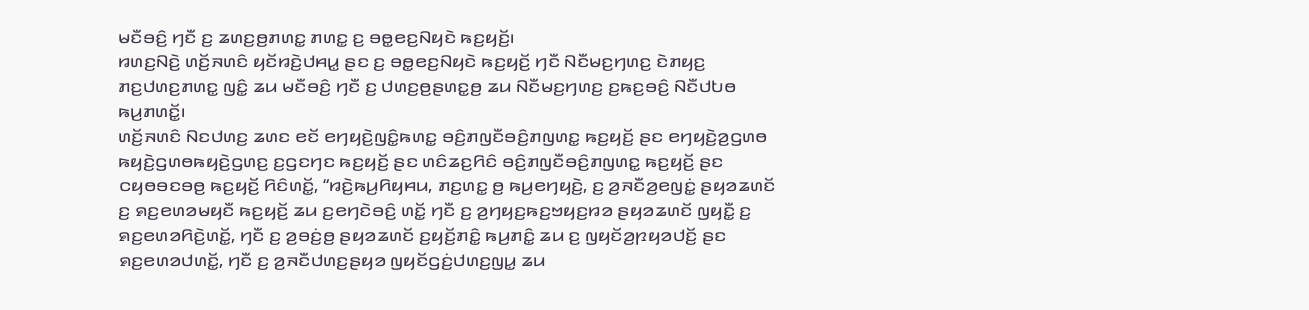ꤗꤢꤪꤋꤢꤨ꤬ ꤚꤢꤪ ꤢ꤬ ꤘꤛꤢ꤬ꤥ꤬ꤊꤛꤢ꤭ ꤊꤛꤢ꤭ ꤢ꤬ ꤋꤥ꤭ꤕꤢ꤬ꤡꤟꤢꤧ ꤒꤢ꤬ꤟꤢꤩ꤬꤯
ꤙꤛꤢ꤬ꤡꤢꤧ꤬ ꤛꤢꤩ꤬ꤏꤛꤢꤨ ꤟꤢꤩꤙꤢꤧ꤬ꤓꤌꤣ꤭ ꤔꤢ ꤢ꤬ ꤋꤥ꤭ꤕꤢ꤬ꤡꤟꤢꤧ ꤒꤢ꤬ꤟꤢꤩ꤬ ꤚꤢꤪ ꤡꤢꤪꤗꤢ꤬ꤚꤛꤢ꤬ ꤢꤧꤊꤟꤢ꤬ ꤊꤢ꤬ꤓꤛꤢ꤬ꤊꤛꤢ꤭ ꤜꤢꤨ꤭ ꤘꤣ ꤗꤢꤪꤋꤢꤨ꤬ ꤚꤢꤪ ꤢ꤬ ꤓꤛꤢ꤬ꤥ꤬ꤔꤛꤢ꤭ꤥ꤬ ꤘꤣ ꤡꤢꤪꤗꤢ꤬ꤚꤛꤢ꤬ ꤢ꤬ꤒꤢ꤬ꤋꤢꤨ꤬ ꤡꤢꤪꤓꤝꤥ ꤒꤣ꤬ꤊꤛꤢꤩ꤭꤯
ꤛꤢꤩ꤬ꤏꤛꤢꤨ ꤡꤢꤓꤛꤢ꤬ ꤘꤛꤢ ꤕꤢꤩ ꤕꤚꤟꤢꤧ꤬ꤜꤢꤨ꤭ꤒꤛꤢ꤭ ꤋꤢꤨ꤬ꤊꤜꤢꤪꤋꤢꤨ꤬ꤊꤜꤛꤢ꤭ ꤒꤢ꤬ꤟꤢꤩ꤬ ꤔꤢ ꤕꤚꤟꤢꤧ꤬ꤤ꤬ꤞꤛꤥ ꤒꤟꤢꤧ꤬ꤞꤛꤥꤒꤟꤢꤧ꤬ꤞꤛꤢ꤬ ꤢ꤬ꤞꤢꤚꤢ ꤒꤢ꤬ꤟꤢꤩ꤬ ꤔꤢ ꤛꤢꤨꤘꤢ꤬ꤖꤢꤨ ꤋꤢꤨ꤬ꤊꤜꤢꤪꤋꤢꤨ꤬ꤊꤜꤛꤢ꤭ ꤒꤢ꤬ꤟꤢꤩ꤬ ꤔꤢ ꤍꤟꤥꤋꤢꤋꤥ꤬ ꤒꤢ꤬ꤟꤢꤩ꤬ ꤖꤢꤨꤛꤢꤩ꤭, “ꤙꤢꤧ꤬ꤒꤣ꤬ꤖꤟꤌꤣ, ꤊꤢ꤬ꤛꤢ꤭ ꤥ꤬ ꤒꤣ꤬ꤕꤚꤟꤢꤧ꤬, ꤢ꤬ ꤤ꤬ꤏꤢꤪꤤ꤬ꤕꤜꤢꤦ꤭ ꤔꤟꤤꤘꤛꤢꤩ ꤢ꤬ ꤎꤢ꤬ꤕꤛꤤꤗꤟꤢꤪ ꤒꤢ꤬ꤟꤢꤩ꤬ ꤘꤣ ꤢ꤬ꤕꤚꤢꤧꤋꤢꤨ꤬ ꤛꤢꤩ꤭ ꤚꤢꤪ ꤢ꤬ ꤤ꤬ꤚꤟꤢ꤬ꤒꤢ꤬ꤠꤟꤢ꤬ꤙꤤ ꤔꤟꤤꤘꤛꤢꤩ ꤜꤟꤢꤪ꤭ ꤢ꤬ ꤎꤢ꤬ꤕꤛꤤꤖꤢꤧ꤬ꤛꤢꤩ꤭, ꤚꤢꤪ ꤢ꤬ ꤤ꤬ꤋꤢꤦ꤬ꤥ꤬ ꤔꤟꤤꤘꤛꤢꤩ ꤢ꤬ꤟꤢꤩ꤬ꤊꤢꤨ꤭ ꤒꤣ꤬ꤊꤢꤨ꤭ ꤘꤣ ꤢ꤬ ꤜꤟꤢꤩꤤ꤬ꤐꤟꤤꤓꤢꤩ꤬ ꤔꤢ ꤎꤢ꤬ꤕꤛꤤꤓꤛꤢꤩ꤭, ꤚꤢꤪ ꤢ꤬ ꤤ꤬ꤏꤢꤪꤓꤛꤢ꤬ꤔꤟꤤ ꤜꤟꤢꤩꤞꤢꤦ꤬ꤓꤛꤢ꤬ꤜꤣ꤭ ꤘꤣ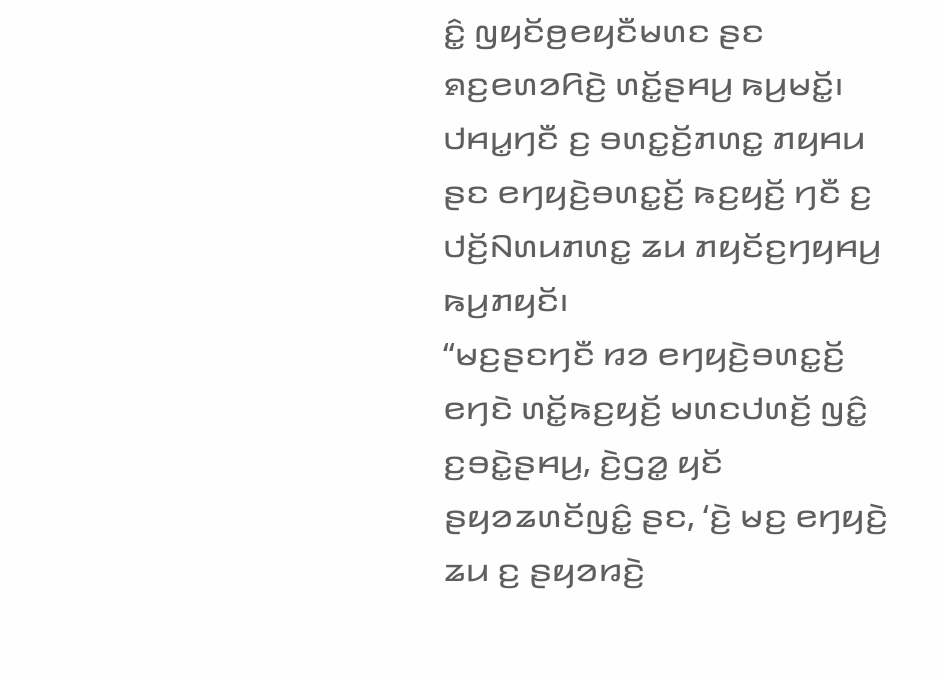ꤢꤨ꤭ ꤜꤟꤢꤩꤥ꤬ꤕꤟꤢꤪꤗꤛꤢ ꤔꤢ ꤎꤢ꤬ꤕꤛꤤꤖꤢꤧ꤬ ꤛꤢꤩ꤭ꤔꤌꤣ꤬ ꤒꤣ꤬ꤗꤢꤩ꤭꤯ ꤓꤌꤣ꤭ꤚꤢꤪ ꤢ꤬ ꤋꤛꤢ꤭ꤢꤩ꤬ꤊꤛꤢ꤭ ꤊꤟꤌꤣ ꤔꤢ ꤕꤚꤟꤢꤧ꤬ꤋꤛꤢ꤭ꤢꤩ꤬ ꤒꤢ꤬ꤟꤢꤩ꤬ ꤚꤢꤪ ꤢ꤬ ꤓꤢꤩ꤬ꤡꤛꤣꤊꤛꤢ꤭ ꤘꤣ ꤊꤟꤢꤩꤢ꤬ꤚꤟꤌꤣ꤬ ꤒꤣ꤬ꤊꤟꤢꤩ꤯
“ꤗꤢ꤬ꤔꤢꤚꤢꤪ ꤙꤤ ꤕꤚꤟꤢꤧ꤬ꤋꤛꤢ꤭ꤢꤩ꤬ ꤕꤚꤢꤧ ꤛꤢꤩ꤭ꤒꤢ꤬ꤟꤢꤩ꤬ ꤗꤛꤢꤓꤛꤢꤩ꤬ ꤜꤢꤨ꤭ ꤢ꤬ꤋꤢꤧ꤭ꤔꤌꤣ꤬, ꤢꤧ꤬ꤞꤤ꤭ ꤟꤢꤩ ꤔꤟꤤꤘꤛꤢꤩꤜꤢꤨ꤭ ꤔꤢ, ‘ꤢꤧ꤬ ꤗꤢ꤬ ꤕꤚꤟꤢꤧ꤬ ꤘꤣ ꤢ꤬ ꤔꤟꤤꤙꤢꤧ꤬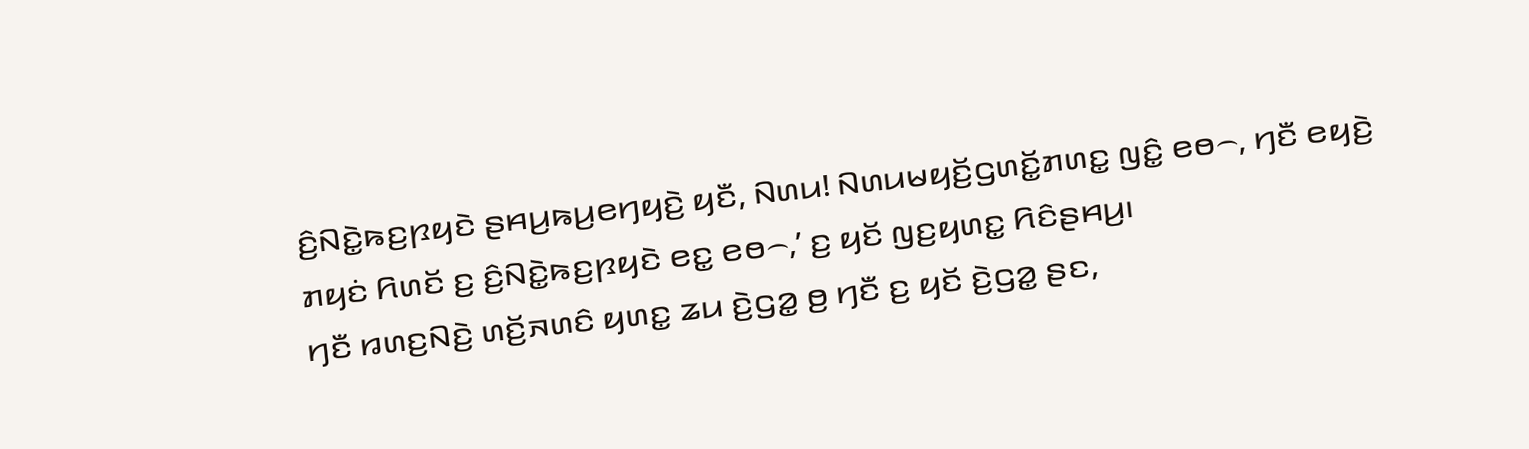ꤢꤨ꤬ꤡꤢꤧ꤭ꤒꤢ꤬ꤐꤟꤢꤧ ꤔꤌꤣ꤬ꤒꤣ꤬ꤕꤚꤟꤢꤧ꤬ ꤟꤢꤪ, ꤡꤛꤣ! ꤡꤛꤣꤗꤟꤢꤩ꤬ꤞꤛꤢꤩ꤭ꤊꤛꤢ꤭ ꤜꤢꤨ꤭ ꤕꤥ꤮, ꤚꤢꤪ ꤕꤟꤢꤧ꤬ ꤊꤟꤢꤦ ꤖꤛꤢꤩ ꤢ꤬ ꤢꤨ꤬ꤡꤢꤧ꤭ꤒꤢ꤬ꤐꤟꤢꤧ ꤕꤢ꤭ ꤕꤥ꤮,’ ꤢ꤬ ꤟꤢꤩ ꤜꤢ꤬ꤟꤛꤢ꤭ ꤖꤢꤨꤔꤌꤣ꤬꤯
ꤚꤢꤪ ꤙꤛꤢ꤬ꤡꤢꤧ꤬ ꤛꤢꤩ꤬ꤏꤛꤢꤨ ꤟꤛꤢ꤭ ꤘꤣ ꤢꤧ꤬ꤞꤤ꤭ ꤥ꤬ ꤚꤢꤪ ꤢ꤬ ꤟꤢꤩ ꤢꤧ꤬ꤞꤤ꤭ ꤔꤢ,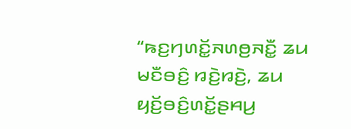“ꤒꤢ꤬ꤚꤛꤢꤩ꤭ꤏꤛꤥ꤬ꤏꤢꤪ꤭ ꤘꤣ ꤗꤢꤪꤋꤢꤨ꤬ ꤙꤢꤧ꤬ꤙꤢꤧ꤬, ꤘꤣ ꤟꤢꤩ꤬ꤋꤢꤨ꤬ꤛꤢꤩ꤭ꤔꤌꤣ꤬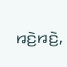ꤙꤢꤧ꤬ꤙꤢꤧ꤬,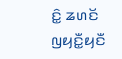ꤢꤨ꤭ ꤘꤛꤢꤩ ꤜꤟꤢꤪ꤭ꤟꤢꤪ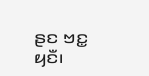ꤔꤢ ꤠꤢ꤭ ꤟꤢꤪ꤯